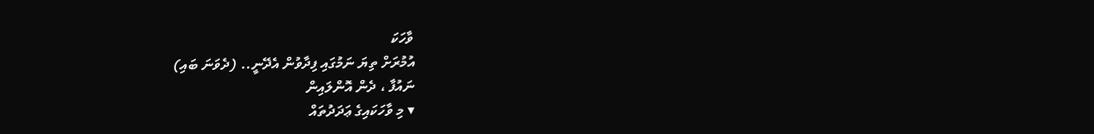ވާހަކަ
އުމުރަށް ތިޔަ ނަމުގައި ފިދާވުން އެދޭނީ.. (ދެވަނަ ބައި)
ނައުފާ ، ދެން އޮންލައިން
▾ މި ވާހަކައިގެ ޢަދަދުތައް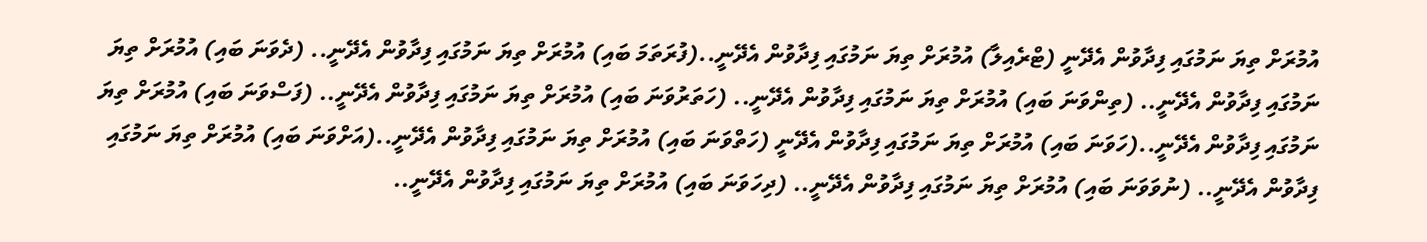އުމުރަށް ތިޔަ ނަމުގައި ފިދާވުން އެދޭނީ (ޓްރެއިލާ) އުމުރަށް ތިޔަ ނަމުގައި ފިދާވުން އެދޭނީ..(ފުރަތަމަ ބައި) އުމުރަށް ތިޔަ ނަމުގައި ފިދާވުން އެދޭނީ.. (ދެވަނަ ބައި) އުމުރަށް ތިޔަ ނަމުގައި ފިދާވުން އެދޭނީ.. (ތިންވަނަ ބައި) އުމުރަށް ތިޔަ ނަމުގައި ފިދާވުން އެދޭނީ.. (ހަތަރުވަނަ ބައި) އުމުރަށް ތިޔަ ނަމުގައި ފިދާވުން އެދޭނީ.. (ފަސްވަނަ ބައި) އުމުރަށް ތިޔަ ނަމުގައި ފިދާވުން އެދޭނީ..(ހަވަނަ ބައި) އުމުރަށް ތިޔަ ނަމުގައި ފިދާވުން އެދޭނީ (ހަތްވަނަ ބައި) އުމުރަށް ތިޔަ ނަމުގައި ފިދާވުން އެދޭނީ..(އަށްވަނަ ބައި) އުމުރަށް ތިޔަ ނަމުގައި ފިދާވުން އެދޭނީ.. (ނުވަވަނަ ބައި) އުމުރަށް ތިޔަ ނަމުގައި ފިދާވުން އެދޭނީ.. (ދިހަވަނަ ބައި) އުމުރަށް ތިޔަ ނަމުގައި ފިދާވުން އެދޭނީ..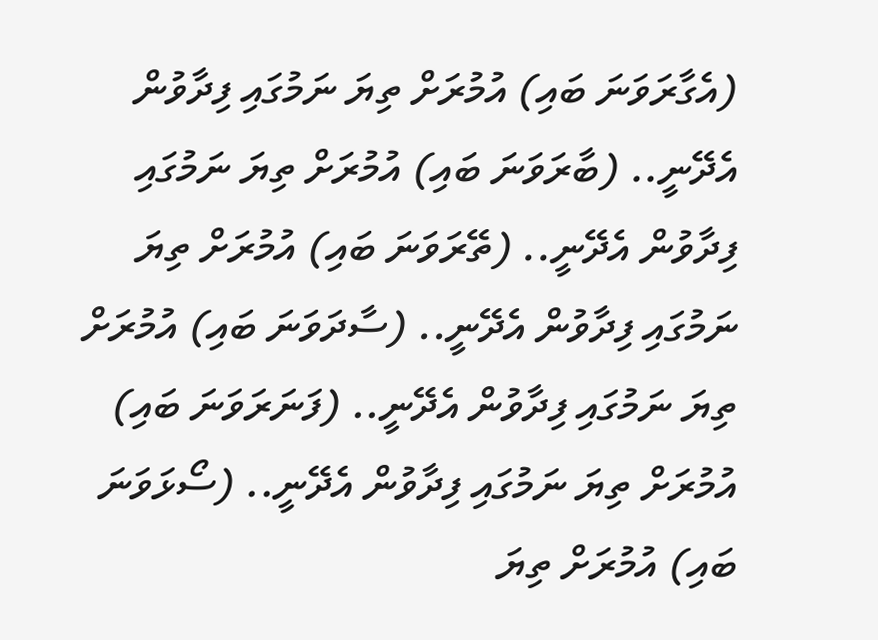(އެގާރަވަނަ ބައި) އުމުރަށް ތިޔަ ނަމުގައި ފިދާވުން އެދޭނީ.. (ބާރަވަނަ ބައި) އުމުރަށް ތިޔަ ނަމުގައި ފިދާވުން އެދޭނީ.. (ތޭރަވަނަ ބައި) އުމުރަށް ތިޔަ ނަމުގައި ފިދާވުން އެދޭނީ.. (ސާދަވަނަ ބައި) އުމުރަށް ތިޔަ ނަމުގައި ފިދާވުން އެދޭނީ.. (ފަނަރަވަނަ ބައި) އުމުރަށް ތިޔަ ނަމުގައި ފިދާވުން އެދޭނީ.. (ސޯޅަވަނަ ބައި) އުމުރަށް ތިޔަ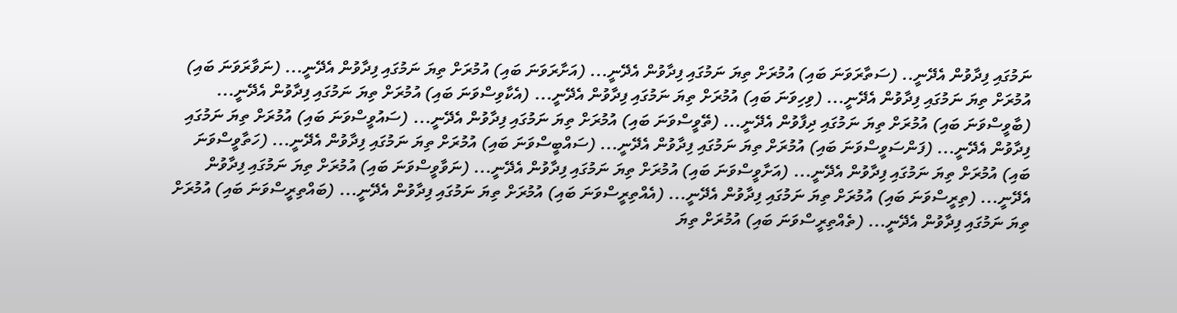ނަމުގައި ފިދާވުން އެދޭނީ.. (ސަތާރަވަނަ ބައި) އުމުރަށް ތިޔަ ނަމުގައި ފިދާވުން އެދޭނީ... (އަށާރަވަނަ ބައި) އުމުރަށް ތިޔަ ނަމުގައި ފިދާވުން އެދޭނީ... (ނަވާރަވަނަ ބައި) އުމުރަށް ތިޔަ ނަމުގައި ފިދާވުން އެދޭނީ... (ވިހިވަނަ ބައި) އުމުރަށް ތިޔަ ނަމުގައި ފިދާވުން އެދޭނީ... (އެކާވިސްވަނަ ބައި) އުމުރަށް ތިޔަ ނަމުގައި ފިދާވުން އެދޭނީ... (ބާވީސްވަނަ ބައި) އުމުރަށް ތިޔަ ނަމުގައި ދިފާވުން އެދޭނީ... (ތޭވީސްވަނަ ބައި) އުމުރަށް ތިޔަ ނަމުގައި ފިދާވުން އެދޭނީ... (ސައުވީސްވަނަ ބައި) އުމުރަށް ތިޔަ ނަމުގައި ފިދާވުން އެދޭނީ... (ފަންސަވީސްވަނަ ބައި) އުމުރަށް ތިޔަ ނަމުގައި ފިދާވުން އެދޭނީ... (ސައްބީސްވަނަ ބައި) އުމުރަށް ތިޔަ ނަމުގައި ފިދާވުން އެދޭނީ... (ހަތާވީސްވަނަ ބައި) އުމުރަށް ތިޔަ ނަމުގައި ފިދާވުން އެދޭނީ... (އަށާވީސްވަނަ ބައި) އުމުރަށް ތިޔަ ނަމުގައި ފިދާވުން އެދޭނީ... (ނަވާވީސްވަނަ ބައި) އުމުރަށް ތިޔަ ނަމުގައި ފިދާވުން އެދޭނީ... (ތިރީސްވަނަ ބައި) އުމުރަށް ތިޔަ ނަމުގައި ފިދާވުން އެދޭނީ... (އެއްތިރީސްވަނަ ބައި) އުމުރަށް ތިޔަ ނަމުގައި ފިދާވުން އެދޭނީ... (ބައްތިރީސްވަނަ ބައި) އުމުރަށް ތިޔަ ނަމުގައި ފިދާވުން އެދޭނީ... (ތެއްތިރީސްވަނަ ބައި) އުމުރަށް ތިޔަ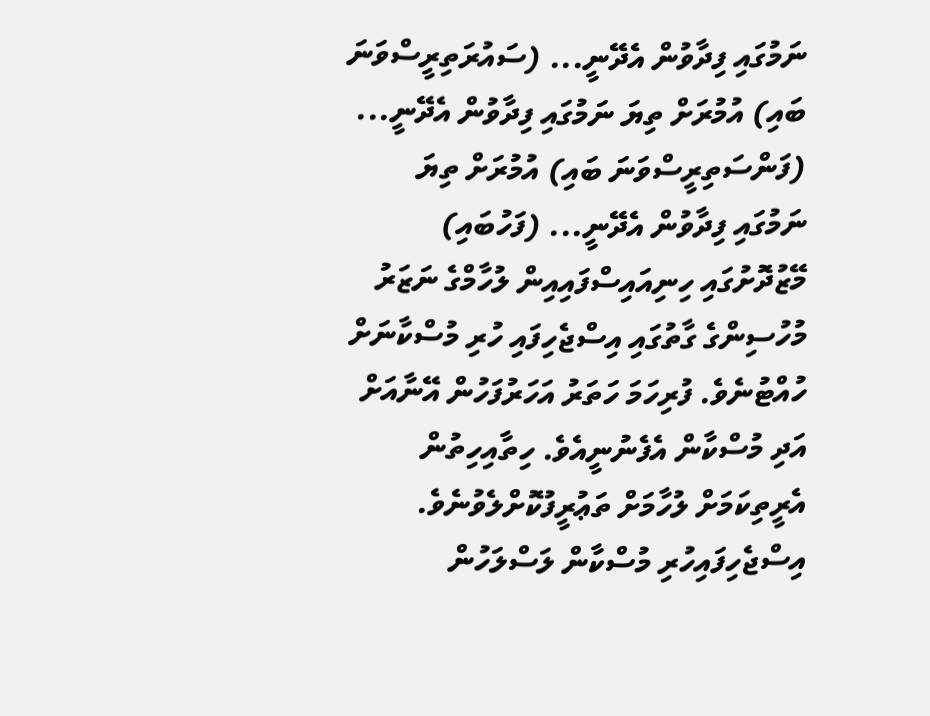ނަމުގައި ފިދާވުން އެދޭނީ... (ސައުރަތިރީސްވަނަ ބައި) އުމުރަށް ތިޔަ ނަމުގައި ފިދާވުން އެދޭނީ... (ފަންސަތިރީސްވަނަ ބައި) އުމުރަށް ތިޔަ ނަމުގައި ފިދާވުން އެދޭނީ... (ފަހުބައި)
މޭޒުދޮށުގައި ހިނިއައިސްފައިއިން ލުހާމްގެ ނަޒަރު މުހުސިންގެ ގާތުގައި އިސްޖެހިފައި ހުރި މުސްކާނަށް ހުއްޓުނެވެ. ފުރިހަމަ ހަތަރު އަހަރުފަހުން އޭނާއަށް އަދި މުސްކާން އެފެނުނީއެވެ. ހިތާއިހިތުން އެރީތިކަމަށް ލުހާމަށް ތަޢުރީފުކޮށްލެވުނެވެ. އިސްޖެހިފައިހުރި މުސްކާން ލަސްލަހުން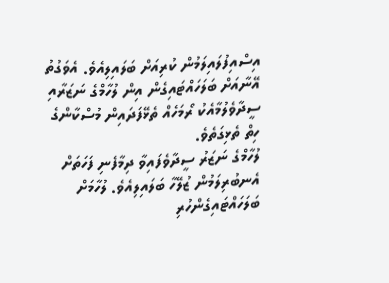އިސްއިފުލައިލަމުން ކުރިއަށް ބަލައިލިއެވެ. އެވަގުތު އޭނާއަށް ބަލަހައްޓައިގެން އިން ލުހާމްގެ ނަޒަރާއި ސީދާވެލުމާއެކު ރޯމަހެއް ތެޅޭފަދައިން މުސްކާންގެ ހިތް ތެޅިގަތެވެ.
ލުހާމްގެ ނަޒަރު ސީދާވެފައިވާ ދިމާފެނި ފަހަތަށް އެނބުރިލަމުން ޒުލޭހާ ބަލައިލިއެވެ. ލުހާމަށް ބަލަހައްޓައިގެންހުރި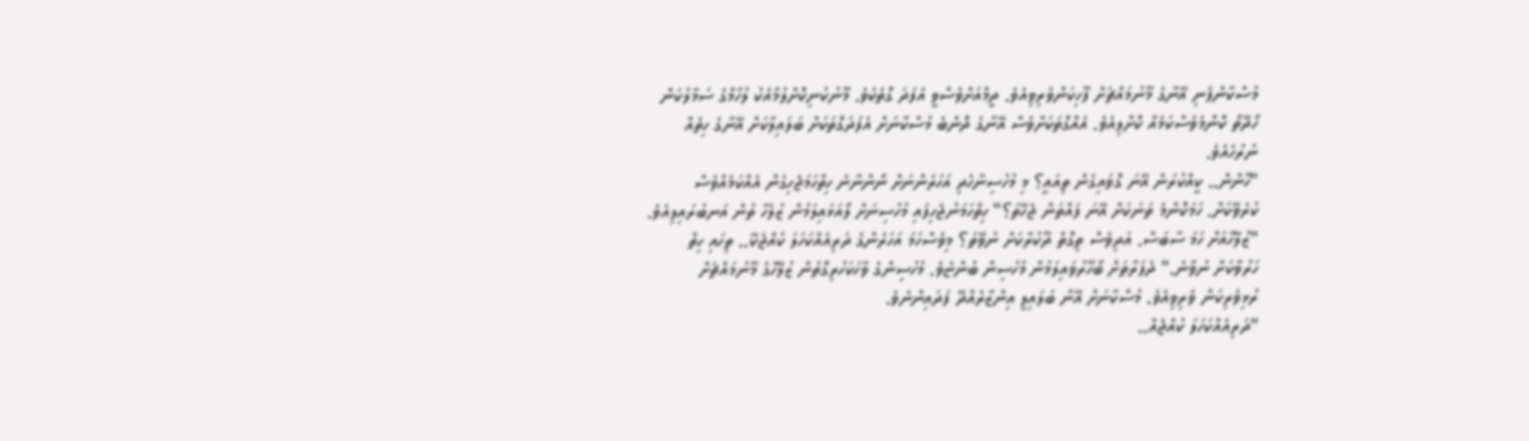މުސްކާންފެނި އޭނާގެ މޫނުމައްޗަށް ފޫހިކަންވެރިވިއެވެ. ދީމްއަށްވެސްވީ އެފަދަ ގޮތެކެވެ. މޫނުކުނިކޮށްލުމާއެކު ލުހާމްގެ ސަމާލުކަން ހޯދޭތޯ ކޮންމެވެސްކަމެއް ކޮށްލިއެވެ. އެއްގޮތަކަށްވެސް އޭނާގެ ދޮންބެ މުސްކާނަށް އެފަދަގޮތަކަށް ބަލައިލާކަށް އޭނާގެ ހިތެއް ނުރުހެއެވެ.
"ހޫންން.. ކީއްކުރަން އޭނަ ގޮވައިގެން ތިއައީ؟ މި މުހުސިނާހެދި އަހަރެންނަށް ނޯންނާނެ ހިތްހަމަޖެހިގެން އެއްކަމެއްވެސް ކުރެވޭކަށް. ހަމަކޮންމެ ތަނަކަށް އޭނަ ފައްތަން ޖެހޭތަ؟" ހިތްހަމަނުޖެހިފައި މުހުސިނަށް ލޯއަޅައިލަމުން ޒުލެހާ ތުން އަނބުރައިލިއެވެ.
"ޒުލޭހާއަށް ހަމަ ސާބަސް. އަދިވެސް ތިގޮތް ދޫކުރާކަށް ނުވޭތަ؟ މިވެސްހަމަ އަހަރެންގެ ދަރިއެއްކަހަލަ ކުއްޖެކޭ.. ތިހައި ހިތް ހަރުވާކަށް ނުވާނެ." ދެފަރާތަށް ބޯހޫރުވައިލަމުން މުހުސިން ބުންޏެވެ. މުހުސިންގެ ވާހަކަހުރިގޮތުން ޒުލޭހާގެ މޫނުމައްޗަށް ރުޅިވެރިކަން ވެރިވިއެވެ. މުސްކާނަށް އޭނާ ބަލައިލީ އިންޒާރެއްދޭ ފަދައިންނެވެ.
"ދަރިއެއްކަހަލަ ކުއްޖެއް..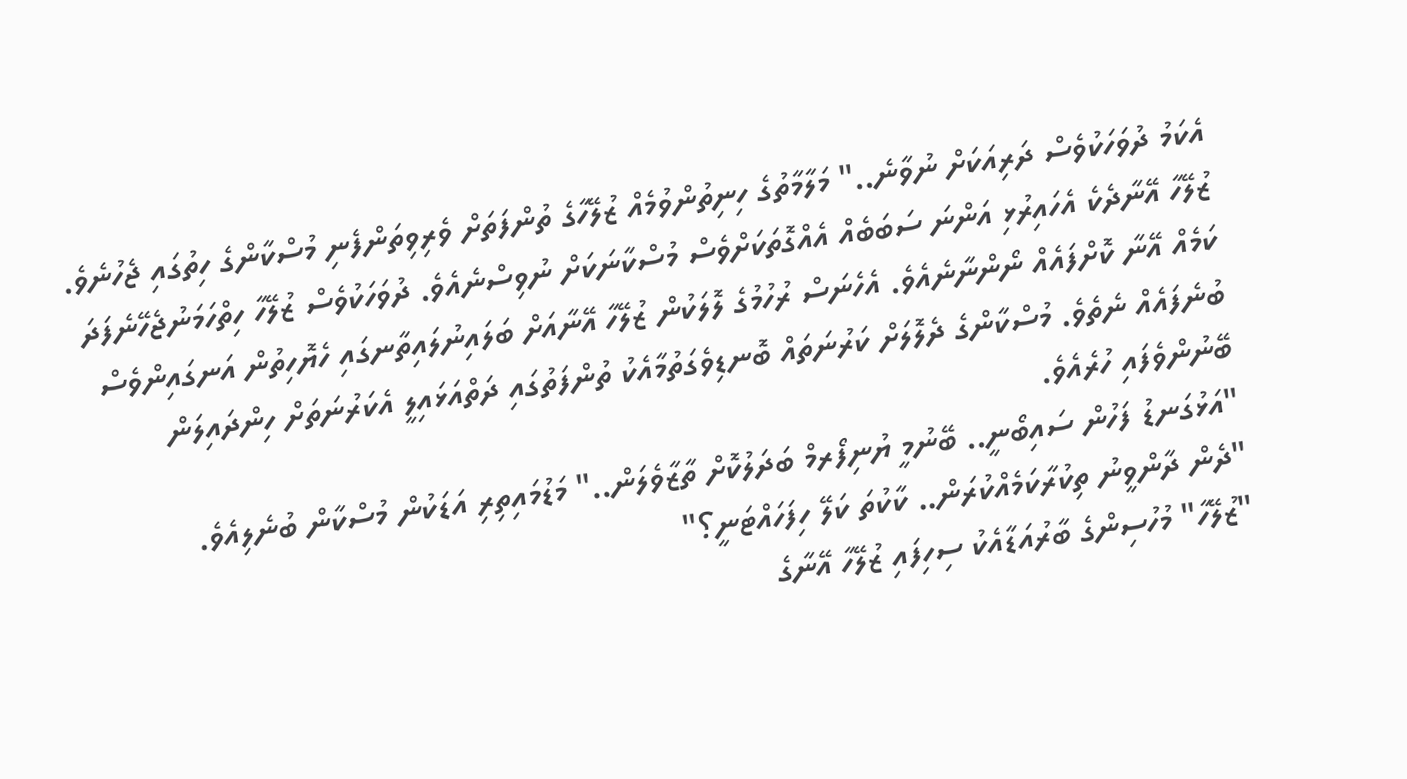އެކަމު ދުވަހަކުވެސް ދަރިއަކަށް ނުވާނެ.." މަލާމާތުގެ ހިނިތުންވުމެއް ޒުލޭހާގެ ތުންފަތަށް ވެރިވިތަންފެނި މުސްކާންގެ ހިތުގައި ޖެހުނެވެ. ޒުލޭހާ އޭނާދެކެ އެހައިރުޅި އަންނަ ސަބަބެއް އެއްގޮތަކަށްވެސް މުސްކާނަކަށް ނުވިސްނެއެވެ. ދުވަހަކުވެސް ޒުލޭހާ ހިތްހަމަނުޖެހޭނެފަދަ ކަމެއް އޭނާ ކޮށްފައެއް ނޯންނާނެއެވެ. އެހެނަސް ރުހުމުގެ ލޮލަކުން ޒުލޭހާ އޭނާއަށް ބަލައިނުލައިތާނގައި ހެޔޮހިތުން އަނގައިންވެސް ބުނެފައެއް ނެތެވެ. މުސްކާންގެ ދެލޮލަށް ކަރުނަތައް ބޮނޑިވެގަތުމާއެކު ތުންފަތުގައި ދަތްއަޅައިލީ އެކަރުނަތަށް ހިންދައިލަން ބޭނުންވެފައި ހުރެއެވެ.
"އަޅުގަނޑު ފަހުން ސައިބޯނީ.. ބޭނުމީ ޔުނިފޯރމް ބަދަލުކޮށް ތާޒާވެލަން.." މަޑުމައިތިރި އަޑަކުން މުސްކާން ބުނެލިއެވެ.
"ދެން ދާންވީނު ތިކުރާކަމެއްކުރަން.. ކާކުތަ ކަލޭ ހިފަހައްޓަނީ؟"
"ޒުލޭހާ" މުހުސިންގެ ބާރުއަޑާއެކު ސިހިފައި ޒުލޭހާ އޭނާގެ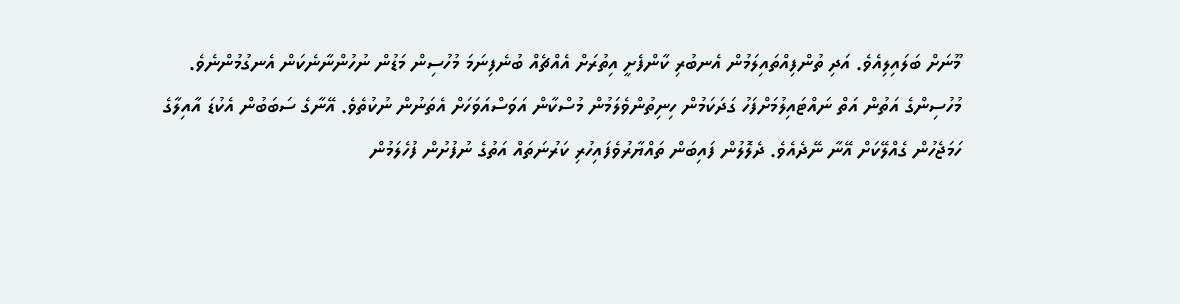މޫނަށް ބަލައިލިއެވެ. އަދި ތުންފިއްތައިލަމުން އެނބުރި ކާންފެށީ އިތުރަށް އެއްޗެއް ބުނެފިނަމަ މުހުސިން މަޑުން ނުހުންނާނެކަން އެނގުމުންނެވެ.
މުހުސިންގެ އަތުން އަތް ނައްޓައިލުމަށްފަހު ގަދަކަމުން ހިނިތުންވެލަމުން މުސްކާން އަވަސްއަވަހަށް އެތަނުން ނުކުތެވެ. އޭނާގެ ސަބަބުން އެކުޑަ އާއިލާގެ ހަމަޖެހުން ގެއްލޭކަށް އޭނާ ނޭދެއެވެ. ދެލޮލުން ފައިބަން ތައްޔާރުވެފައިހުރި ކަރުނަތައް އަތުގެ ނުފުށުން ފުހެލަމުން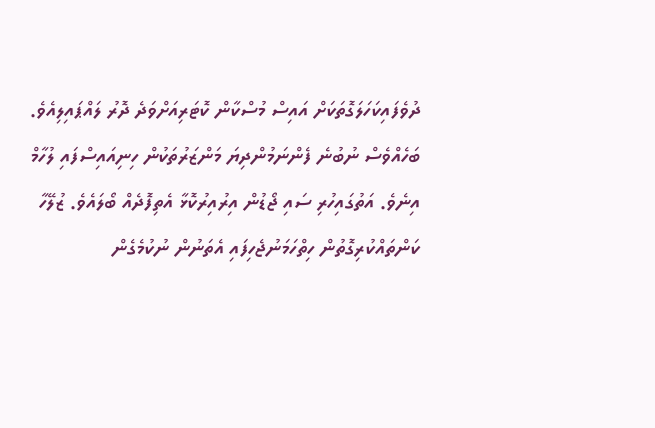ދުވެފައިކަހަލަގޮތަކަށް އައިސް މުސްކާން ކޮޓަރިއަށްވަދެ ދޮރު ލައްޕައިލިއެވެ.
ބަހެއްވެސް ނުބުނެ ފެންނަމުންދިޔަ މަންޒަރުތަކުން ހިނިއައިސްފައި ލުހާމް އިނެވެ. އަތުގައިހުރި ސައި ޖޯޑުން އިރުއިރުކޮޅާ އެތިފޮދެއް ބޯލައެވެ. ޒުލޭހާ ކަންތައްކުރިގޮތުން ހިތްހަމަނުޖެހިފައި އެތަނުން ނުކުމެގެން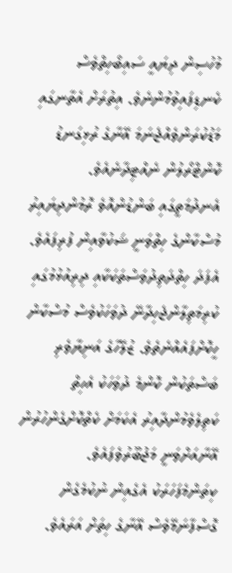މުހުސިން ދިޔައީ ސައިބޯހިތްވެސް ކެނޑިފައިވުމުންނެވެ. އިތުރަށް އެތާނގައި މަޑުކުރަންވެއްޖެނަމަ އޭނާގެ ރުޅިގަނޑު ކޮންޓްރޯލުން ނެއްޓިދާނެއެވެ.
އެނދުމަތީގައި ބަންޑުންއޮވެ ރޮމުންދިޔައިރު މުސްކާންގެ ހިތްވަނީ ޝަކުވާއިން ފުރިފައެވެ. އެފަދަ ހިތްދަތިދުވަސްތަކަކާއި ދިރިއުޅުމުގައި ކުރިމަތިލާންޖެހިދާނޭ ދުވަހަކުވެސް މުސްކާން ހީކޮށްފައެއްނެތެވެ. ޒުލޭހާގެ އަނިޔާވެރި ބަސްތަކުން ކޮންމެ ދުވަހަކު އެހިތް ކަތިލެވެމުންދާއިރު އެކަމަށް ކެތްކޮށްގެންހުރުން އޭނާއަށްވަނީ މަޖުބޫރުވެފައެވެ. ކިތަންމެފަހަރަކު އެގެއިން ނުކުމެގެން ގޮސްފާނަމޭވެސް އޭނާގެ ހިތަށް އަރައެވެ.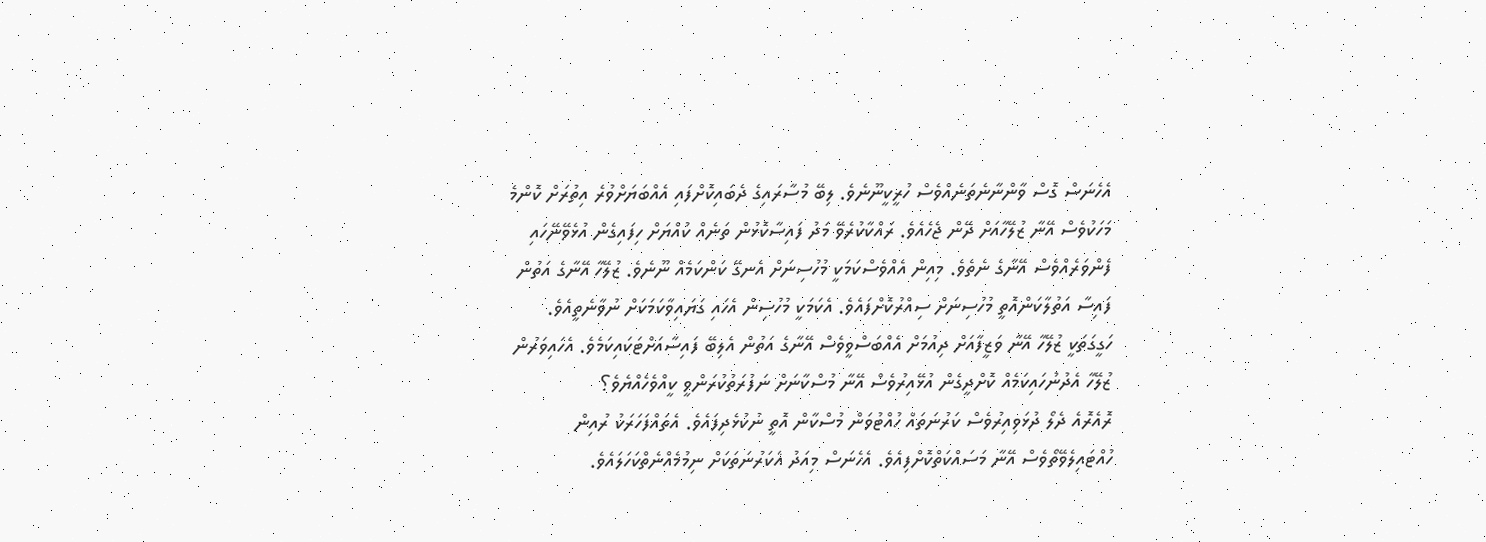އެހެނަސް ގޮސް ވާންނާނެތަނެއްވެސް ހުރީކީނޫނެވެ. ލިބޭ މުސާރައިގެ ދެބައިކޮށްފައި އެއްބަޔަށްވުރެ އިތުރަށް ކޮންމެ މަހަކުވެސް އޭނާ ޒުލޭހާއަށް ދޭން ޖެހެއެވެ. ރައްކާކުރެވޭ މަދު ފައިސާކޮޅުން ތަނެއް ކުއްޔަށް ހިފައިގެން އުޅެވޭނޭހައި ފެންވަރެއްވެސް އޭނާގެ ނެތެވެ. މިއިން އެއްވެސްކަމަކީ މުހުސިނަށް އެނގޭ ކަންކަމެއް ނޫނެވެ. ޒުލޭހާ އޭނާގެ އަތުން ފައިސާ އަތުލާކަންއޮތީ މުހުސިނަށް ސިއްރުކޮށްފައެވެ. އެކަމަކީ މުހުސިން އެހައި ގަޔައިވާކަމަކަށް ނުވާނެތީއެވެ. ހަގީގަތަކީ ޒުލޭހާ އޭނާ ވަޒީފާއަށް ދިއުމަށް އެއްބަސްވީވެސް އޭނާގެ އަތުން އެލިބޭ ފައިސާއަށްޓަކައިކަމެވެ. އެހައިވަރުން ޒުލޭހާ އެދުނުހައިކަމެއް ކޮށްދީގެން އުޅޭއިރުވެސް އޭނާ މުސްކާނަށް ނަފުރަތުކުރަންވީ ކީއްވެހެއްޔެވެ؟
ރޮއެރޮއެ ދެލޯ ދުޅަވިއިރުވެސް ކަރުނަތައް ހުއްޓުވަން މުސްކާން އޮތީ ނުކުޅެދިފައެވެ. އެތައްފަހަރަކު ރުއިން ހުއްޓައިލެވޭތޯވެސް އޭނާ މަސައްކަތްކޮށްފިއެވެ. އެހެނަސް މިއަދު އެކަރުނަތަކަށް ނިމުމެއްނެތްކަހަލައެވެ.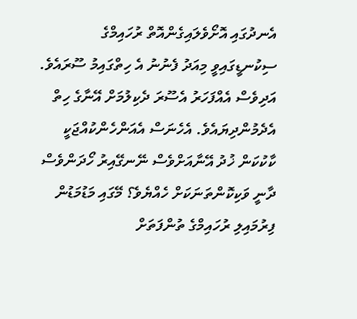އެނދުގައި އޮށޯވެލައިގެންއޮތް ރުހައިމްގެ ސިކުނޑީގައިވީ މިއަދު ފެނުނު އެ ހިތްގައިމު ސޫރައެވެ. އަދިވެސް އެއްފަހަރު އެސޫރަ ދެކިލުމަށް އޭނާގެ ހިތް އެދެމުންދިޔައެވެ. އެހެނަސް އެއަންހެންކުއްޖަކީ ކާކުކަން ޚުދު އޭނާއަށްވެސް ނޭނގޭއިރު ހޯދަންވެސް ދާނީ ވަކިކޮންތަނަކަށް ހެއްޔެވެ؟ މޭގައި މަޑުމަޑުން ފިރުމައިލި ރުހައިމްގެ ތުންފަތަށް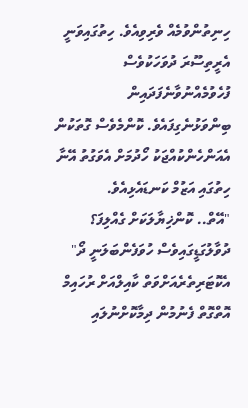ހިނިތުންވުމެއް ވެރިވިއެވެ. ހިތުގައިވަނީ އެރީތިސޫރަ ދުވަހަކުވެސް ފުހެވުމެއްނުވާނެފަދައިން ބިންވަޅުނެގިފައެވެ. ކޮންމެވެސް ގޮތަކުން އެއަންހެންކުއްޖަކު ހޯދުމަށް އެވަގުތު އޭނާ ހިތުގައި އަޒުމް ކަނޑައެޅިއެވެ.
"އޭތް.. ކޮންޚިޔާލަކަށް ގެއްލިފަ؟ ދުވާލުގަޑީގައިވެސް ހުވަފެންބަލަނީ ދޯ" އެކޮޓަރިތެރެއަށްވަތް ކާއިލްއަށް ރުހައިމް އޮތްގޮތް ފެނުމުން ދިމާކޮށްނުލައި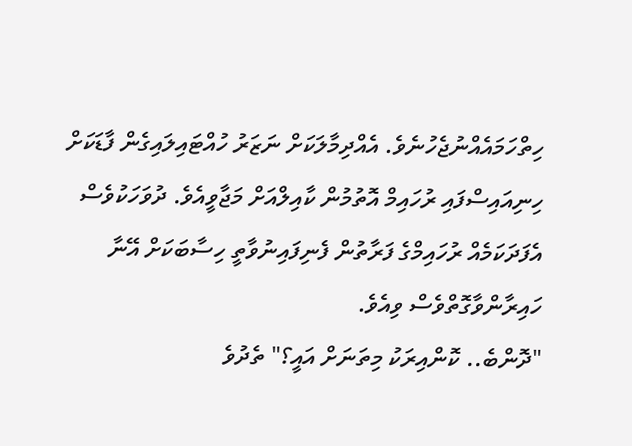ހިތްހަމައެއްނުޖެހުނެވެ. އެއްދިމާލަކަށް ނަޒަރު ހުއްޓައިލައިގެން ފާޑަކަށް ހިނިއައިސްފައި ރުހައިމް އޮތުމުން ކާއިލްއަށް މަޖާވީއެވެ. ދުވަހަކުވެސް އެފަދަކަމެއް ރުހައިމްގެ ފަރާތުން ފެނިފައިނުވާތީ ހިސާބަކަށް އޭނާ ހައިރާންވާގޮތްވެސް ވިއެވެ.
"ދޮންބެ.. ކޮންއިރަކު މިތަނަށް އައީ؟" ތެދުވެ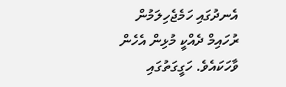އެނދުގައި ހަމެޖެހިލަމުން ރުހައިމް ދެއްކީ މުޅިން އެހެން ވާހަކައެވެ. ހަގީގަތުގައި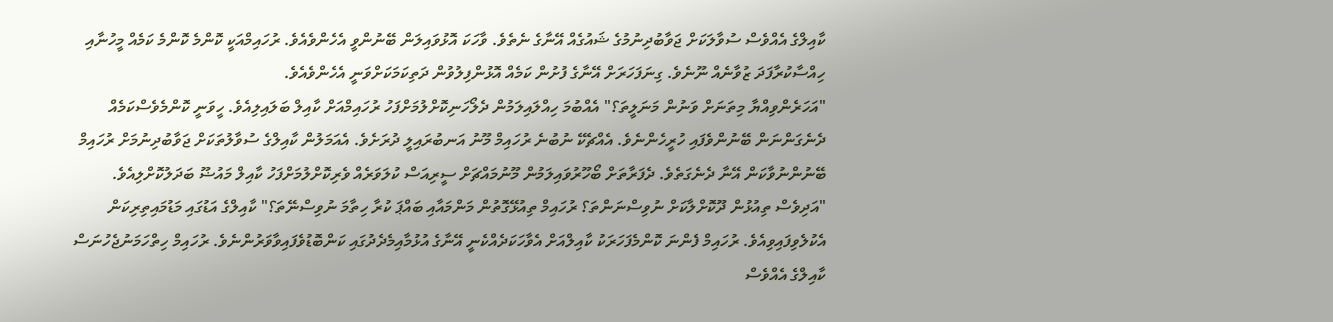ކާއިލްގެ އެއްވެސް ސުވާލަކަށް ޖަވާބުދިނުމުގެ ޝައުގެއް އޭނާގެ ނެތެވެ. ވާހަކަ އޮޅުވައިލަން ބޭނުންވީ އެހެންވެއެވެ. ރުހައިމްއަކީ ކޮންމެ ކޮންމެ ކަމެއް މީހުނާއި ހިއްސާކުރާފަދަ ޒުވާނެއް ނޫނެވެ. ގިނަފަހަރަށް އޭނާގެ ފުށުން ކަމެއް އޮޅުންފިލުވުން ދަތިކަމަކަށްވަނީ އެހެންވެއެވެ.
"އަހަރެންވިއްޔާ މިތަނަށް ވަނުން މަނަލީތަ؟" އެއްބުމަ ހިއްލައިލަމުން ދެލޯހަނިކޮށްލުމަށްފަހު ރުހައިމްއަށް ކާއިލް ބަލައިލިއެވެ. ހީވަނީ ކޮންމެވެސްކަމެއް ދެނެގަންނަން ބޭނުންވެފައި ހުރީހެންނެވެ. އެއްޗެކޭ ނުބުނެ ރުހައިމް މޫނު އަނބުރައިލީ ދުރަށެވެ. އެއަމަލުން ކާއިލްގެ ސުވާލުތަކަށް ޖަވާބުދިނުމަށް ރުހައިމް ބޭނުންނުވާކަން އޭނާ ދެނެގަތެވެ. ދެފަރާތަށް ބޯހޫރުވައިލަމުން މޫނުމައްޗަށް ސީރިއަސް ކުލަވަރެއް ވެރިކޮށްލުމަށްފަހު ކާއިލް މައުޟޫ ބަދަލުކޮށްލިއެވެ.
"އަދިވެސް ތިއުޅުން ދޫކޮށްލާކަށް ނުވިސްނަންތަ؟ ރުހައިމް ތިއުޅޭގޮތުން މަންމައާއި ބައްޕަ ކުރާ ހިތާމަ ނުވިސްނޭތަ؟" ކާއިލްގެ އަޑުގައި މަޑުމައިތިރިކަން އެކުލެވިފައިވިއެވެ. ރުހައިމް ފެންނަ ކޮންމެފަހަރަކު ކާއިލްއަށް އެވާހަކަދެއްކެނީ އޭނާގެ އުޅުމާއިމެދެދުގައި ކަންބޮޑުވެފައިވާވަރުންނެވެ. ރުހައިމް ހިތްހަމަނުޖެހުނަސް ކާއިލްގެ އެއްވެސް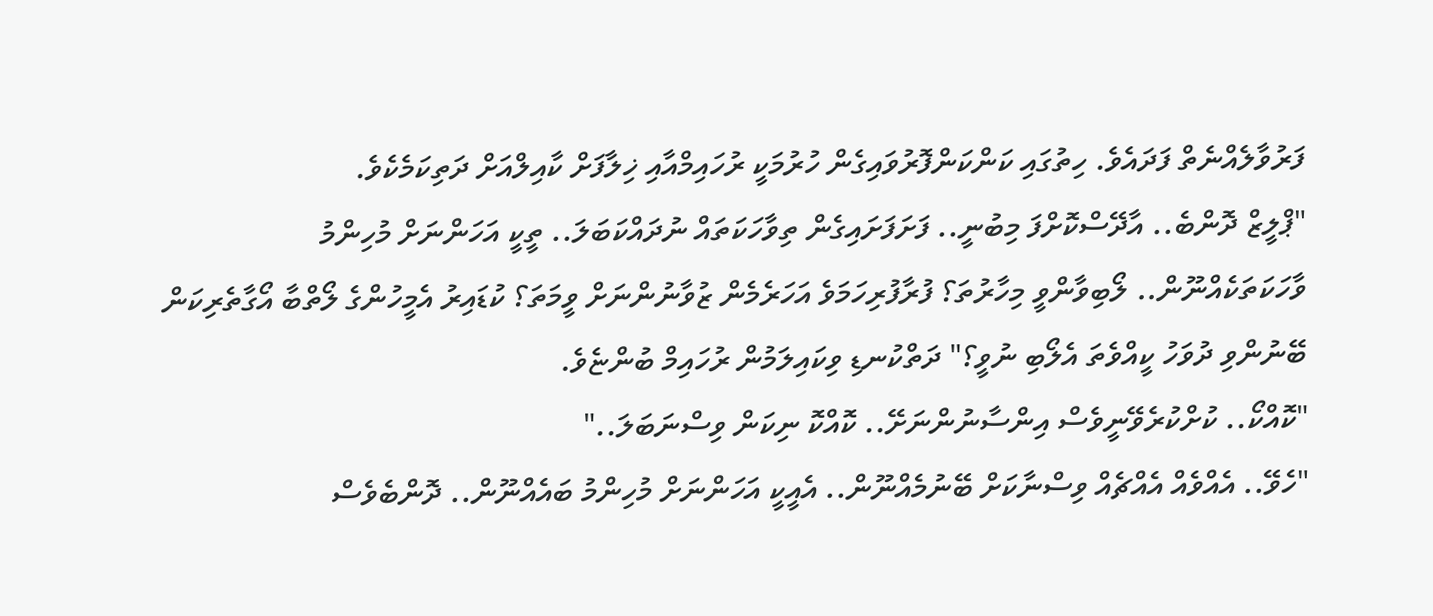ފަރުވާލެއްނެތް ފަދައެވެ. ހިތުގައި ކަންކަންފޮރުވައިގެން ހުރުމަކީ ރުހައިމްއާއި ޚިލާފަށް ކާއިލްއަށް ދަތިކަމެކެވެ.
"ޕްލީޒް ދޮންބެ.. އާދޭސްކޮށްފަ މިބުނީ.. ފަށަފަށައިގެން ތިވާހަކަތައް ނުދައްކަބަލަ.. ތީކީ އަހަންނަށް މުހިންމު ވާހަކަތަކެއްނޫން.. ލޯބިވާންވީ މިހާރުތަ؟ ފުރާފުރިހަމަވެ އަހަރެމެން ޒުވާނުންނަށް ވީމަތަ؟ ކުޑައިރު އެމީހުންގެ ލޯތްބާ އޯގާތެރިކަން ބޭނުންވި ދުވަހު ކީއްވެތަ އެލޯބި ނުވީ؟" ދަތްކުނޑި ވިކައިލަމުން ރުހައިމް ބުންޏެވެ.
"ކޮއްކޯ.. ކުށްކުރެވޭނީވެސް އިންސާނުންނަށޭ.. ކޮއްކޮ ނިކަން ވިސްނަބަލަ.."
"ހެވޭ.. އެއްވެއް އެއްޗެއް ވިސްނާކަށް ބޭނުމެއްނޫން.. އެއީކީ އަހަންނަށް މުހިންމު ބައެއްނޫން.. ދޮންބެވެސް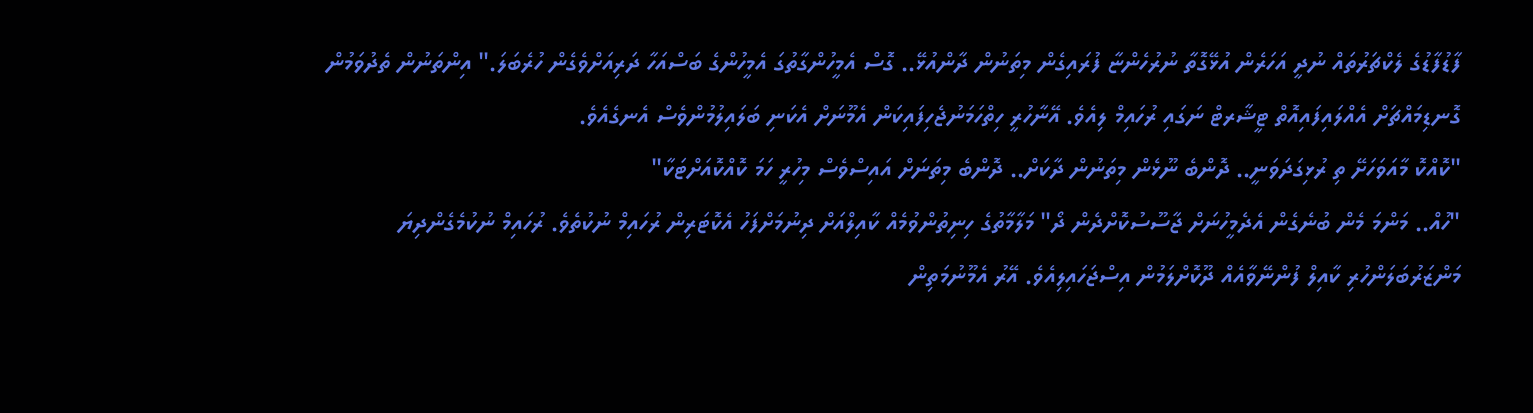ފާޑުފާޑުގެ ލެކްޗަރުތައް ނުދީ އަހަރެން އުޅޭގޮތާ ނުރުހެންޏާ ފުރައިގެން މިތަނުން ދާންއުޅޭ.. ގޮސް އެމީހުންގާތުގަ އެމީހުންގެ ބަސްއަހާ ދަރިއަށްވެގެން ހުރެބަލަ." އިންތަނުން ތެދުވަމުން ގޮނޑިމައްޗަށް އެއްލައިފައިއޮތް ޓީޝާރޓް ނަގައި ރުހައިމް ލިއެވެ. އޭނާހުރީ ހިތްހަމަނުޖެހިފައިކަން އެމޫނަށް އެކަނި ބަލައިލުމުންވެސް އެނގެއެވެ.
"ކޮއްކޮ މާއަވަހަށޭ ތި ރުޅިގަދަވަނީ.. ދޮންބެ ނޫޅެން މިތަނުން ދާކަށް.. ދޮންބެ މިތަނަށް އައިސްވެސް މިހުރީ ހަމަ ކޮއްކޮއަށްޓަކާ"
"ހުއް.. މަންމަ މެން ބުނެގެން އެދެމީހުނަށް ޖާސޫސުކޮށްދެން ދޯ" މަލާމާތުގެ ހިނިތުންވުމެއް ކާއިލްއަށް ދިނުމަށްފަހު އެކޮޓަރިން ރުހައިމް ނުކުތެވެ. ރުހައިމް ނުކުމެގެންދިޔަ މަންޒަރުބަލަންހުރި ކާއިލް ފުންނޭވާއެއް ދޫކޮށްލަމުން އިސްޖަހައިލިއެވެ. އޭރު އެމޫނުމަތިން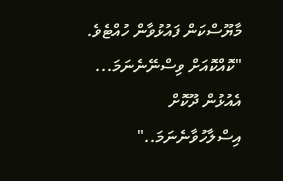މާޔޫސްކަން ފައުޅުވާން ހުއްޓެވެ.
"ކޮއްކޮއަށް ވިސްނޭނެނަމަ... އެއުޅުން ދޫކޮށް އިސްލާހުވާނެނަމަ.."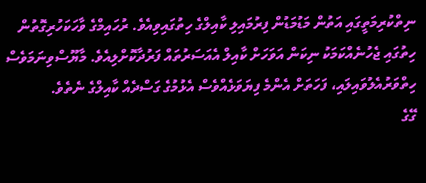ނިތްކުރިމަތީގައި އަތުން މަޑުމަޑުން ފިރުމައިލި ކާއިލްގެ ހިތުގައިވިއެވެ. ރުހައިމްގެ ވާހަކަހުރިގޮތުން ހިތުގައި ޖެހުނެއްކަމަކު ނިކަން އަވަހަށް ކާއިލް އެއަސަރުތައް ފަރުދާކޮށްލިއެވެ. މާޔޫސްވިނަމަވެސް ހިތްވަރުއެލުވައިލައި، ފަހަތަށް އެންމެ ފިޔަވަޅެއްވެސް އެޅުމުގެ ގަސްދެއް ކާއިލްގެ ނެތެވެ.
ގޭގެ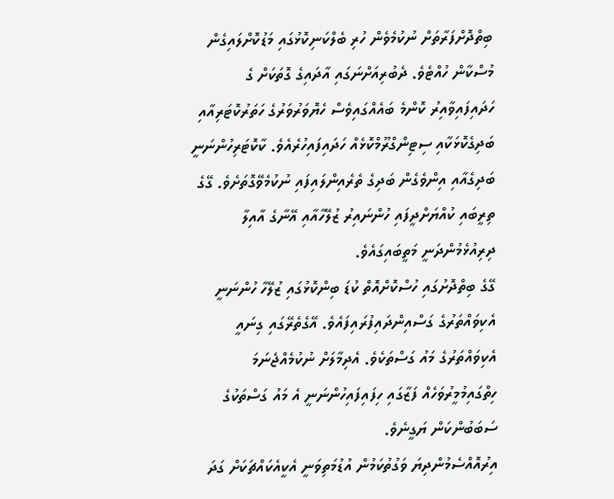ބިތްދޮށްފަރާތަށް ނުކުމެވެން ހުރި ބެލްކަނިކޮޅުގައި މަޑުކޮށްލައިގެން މުސްކާން ހުއްޓެވެ. ދެބުރިއަށްނަގައި އާދައިގެ ގޮތަކަށް ގެ ހަދައިފައިވާއިރު ކޮންމެ ބައެއްގައިވެސް ހެޔޮވަރުވަރުގެ ހަތަރުކޮޓަރިއާއި ބަދިގެކޮޅަކާއި ސިޓިންގްރޫމްކޮޅެއް ހަދައިފައިހުރެއެވެ. ކާކޮޓަރިހުންނަނީ ބަދިގެއާއި އިންވެގެން ބަދިގެ ތެރެއިންލައިފައި ނުކުމެވޭގޮތަށެވެ. ގޭގެ ތިރީބައި ކުއްޔަށްދީފައި ހުންނައިރު ޒުލޭހާއާއި އޭނާގެ އާއިލާ ދިރިއުޅެމުންދަނީ މަތީބައިގައެވެ.
ގޭގެ ބިތްދޮށުގައި ހުސްކޮށްއޮތް ކުޑަ ބިންކޮޅުގައި ޒުލޭހާ ހުންނަނީ އެކިވައްތަރުގެ ގަސްއިންދައިފުރައިފައެވެ. އޭގެތެރޭގައި ގިނައީ އެކިވައްތަރުގެ މައު ގަސްތަކެވެ. އެދިމާލަށް ނުކުމެއްޖެނަމަ ހިތްގައިމުމީރުވަހެއް ފަޒާގައި ހިފައިފައިހުންނަނީ އެ މައު ގަސްތަކުގެ ސަބަބުންކަން ޔަގީނެވެ.
އިރުއޮއްސެމުންދިޔަ ވަގުތުކަމުން އުޑުމަތިވަނީ އެކީއެކައްޗަކަށް ގަދަ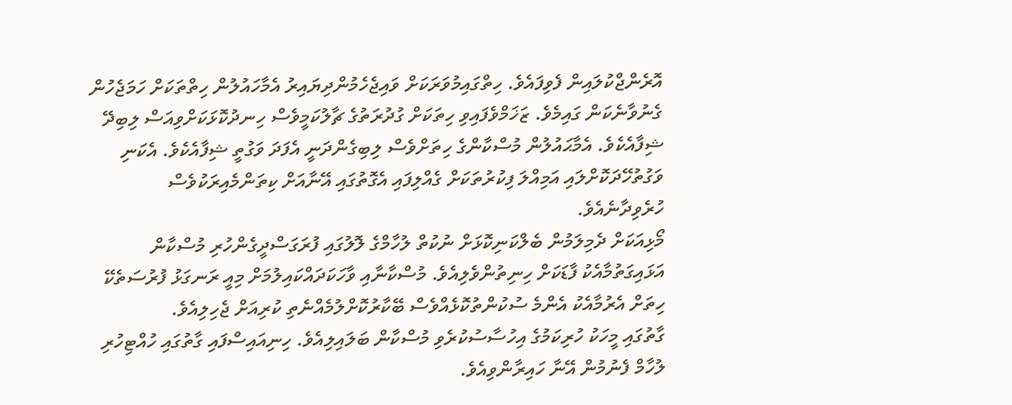އޮރެންޖްކުލައިން ފެވިފައެވެ. ހިތްގައިމުވަރަކަށް ވައިޖެހެމުންދިޔައިރު އެމާހައުލުން ހިތްތަކަށް ހަމަޖެހުން ގެނުވާނެކަން ގައިމެވެ. ޒަޚަމްވެފައިވި ހިތަކަށް ގުދުރަތުގެ ޗާލުކަމީވެސް ހިނދުކޮޅަކަށްވިއަސް ލިބިދޭ ޝިފާއެކެވެ. އެމާޙައުލުން މުސްކާންގެ ހިތަށްވެސް ލިބިގެންދަނީ އެފަދަ ވަގުތީ ޝިފާއެކެވެ. އެކަނި ވަގުތުހޭދަކޮށްލައި އަމިއްލަ ފިކުރުތަކަށް ގެއްލިފައި އެގޮތުގައި އޭނާއަށް ކިތަންމެއިރަކުވެސް ހުރެވިދާނެއެވެ.
މޯޅިއަކަށް ދެމިލަމުން ބެލްކަނިކޮޅަށް ނުކުތް ލުހާމްގެ ލޮލުގައި ފުރަގަސްދީގެންހުރި މުސްކާން އަޅައިގަތުމާއެކު ފާޑަކަށް ހިނިތުންވެލިއެވެ. މުސްކާނާއި ވާހަކަދައްކައިލުމަށް މިއީ ރަނގަޅު ފުރުސަތެކޭ ހިތަށް އެރުމާއެކު އެންމެ ސުކުންތުކޮޅެއްވެސް ބޭކާރުކޮށްލުމެއްނެތި ކުރިއަށް ޖެހިލިއެވެ.
ގާތުގައި މީހަކު ހުރިކަމުގެ އިހުސާސުކުރެވި މުސްކާން ބަލައިލިއެވެ. ހިނިއައިސްފައި ގާތުގައި ހުއްޓިހުރި ލުހާމް ފެނުމުން އޭނާ ހައިރާންވިއެވެ.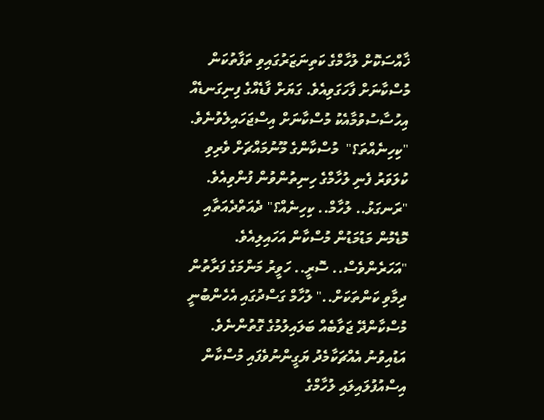ޚާއްސަކޮށް ލުހާމްގެ ކަތިނަޒަރުގައިވި ތަފާތުކަން މުސްކާނަށް ފާހަގަވިއެވެ. ގަޔަށް ފާޑެއްގެ ފިނިގަނޑެއް އިހުސާސުވުމާއެކު މުސްކާނަށް އިސްޖަހައިލެވުނެވެ.
"ކިހިނެއްތަ؟"  މުސްކާންގެ މޫނުމައްޗަށް ވެރިވި ކުލަވަރު ފެނި ލުހާމްގެ ހިނިތުންވުން ފުންވިއެވެ. "ރަނގަޅު.. ލުހާމް.. ކިހިނެއް؟" ދެއަތްދެއަތާއި މޮޑެމުން މަޑުމަޑުން މުސްކާން އަހައިލިއެވެ.
"އަހަރެންވެސް.. ސޮރީ.. ހަވީރު މަންމަގެ ފަރާތުން ދިމާވި ކަންތަކަށް.." ލުހާމް ގަސްދުގައި އެހެންބުނީ މުސްކާންދޭ ޖަވާބެއް ބަލައިލުމުގެ ގޮތުންނެވެ. އަޑުއިވުނު އެއްޗަކާމެދު ޔަގީންނުވެފައި މުސްކާން އިސްއުފުލައިލައި ލުހާމްގެ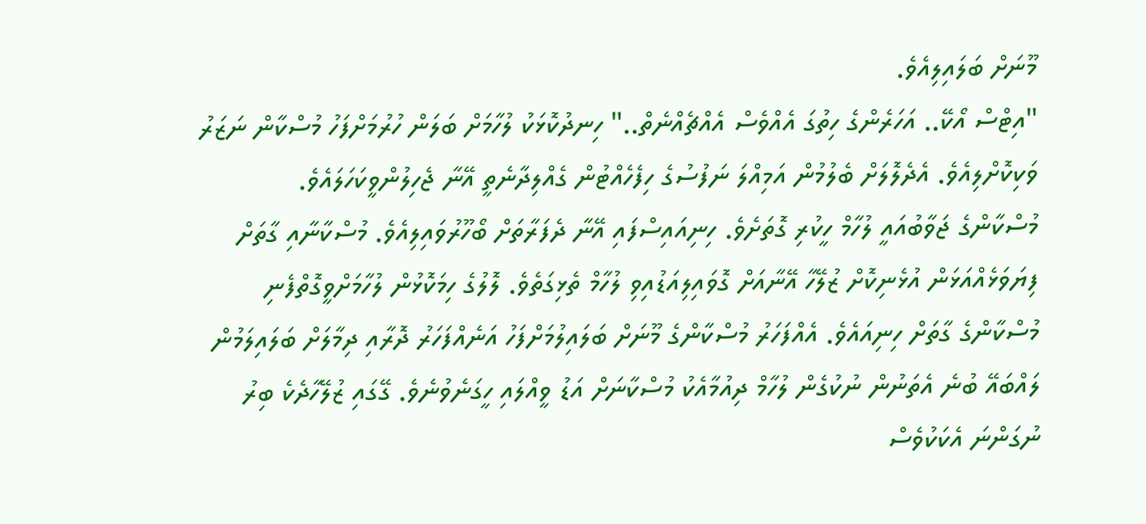މޫނަށް ބަލައިލިއެވެ.
"އިޓްސް އޯކޭ.. އަހަރެންގެ ހިތުގަ އެއްވެސް އެއްޗެއްނެތް.." ހިނދުކޮޅަކު ލުހާމަށް ބަލަން ހުރުމަށްފަހު މުސްކާން ނަޒަރު ވަކިކޮށްލިއެވެ. އެދެލޮލަށް ބެލުމުން އަމިއްލަ ނަފުސުގެ ހިފެހެއްޓުން ގެއްލިދާނެތީ އޭނާ ޖެހިލުންވީކަހަލައެވެ.
މުސްކާންގެ ޖަވާބުއައީ ލުހާމް ހީކުރި ގޮތަށެވެ. ހިނިއައިސްފައި އޭނާ ދެފަރާތަށް ބޯހޫރުވައިލިއެވެ. މުސްކާނާއި ގާތަށް ފިޔަވަޅެއްއަޅަން އުޅެނިކޮށް ޒުލޭހާ އޭނާއަށް ގޮވައިލިއަޑުއިވި ލުހާމް ތެޅިގަތެވެ. ލޮލުގެ ހިމަކޮޅުން ލުހާމަށްވީގޮތްފެނި މުސްކާންގެ ގާތަށް ހިނިއައެވެ. އެއްފަހަރު މުސްކާންގެ މޫނަށް ބަލައިލުމަށްފަހު އަނެއްފަހަރު ދޮރާއި ދިމާލަށް ބަލައިލަމުން ލައްބައޭ ބުނެ އެތަނުން ނުކުގެން ލުހާމް ދިއުމާއެކު މުސްކާނަށް އަޑު ވީއްލައި ހީގަނެވުނެވެ. ގޭގައި ޒުލޭހާދެކެ ބިރު ނުގަންނަ އެކަކުވެސް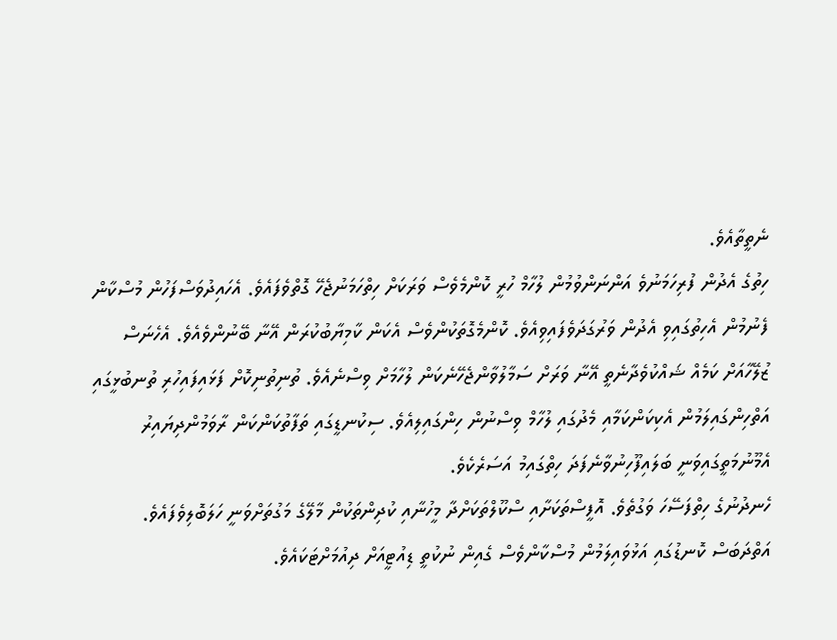ނެތީތާއެވެ.
ހިތުގެ އެދުން ފުރިހަމަނުވެ އަންނަންވުމުން ލުހާމް ހުރީ ކޮންމެވެސް ވަރަކަށް ހިތްހަމަނުޖެހޭ ގޮތްވެފައެވެ. އެހައިދުވަސްފަހުން މުސްކާން ފެނުމުން އެހިތުގައިވި އެދުން ވަރުގަދަވެފައިވިއެވެ. ކޮންމެގޮތަކުންވެސް އެކަން ކާމިޔާބުކުރަން އޭނާ ބޭނުންވެއެވެ. އެހެނަސް ޒުލޭހާއަށް ކަމެއް ޝައްކުވެދާނެތީ އޭނާ ވަރަށް ސަމާލުވާންޖެހޭނެކަން ލުހާމަށް ވިސްނެއެވެ. ތުނިތުނިކޮށް ފަޅައިފައިހުރި ތުނބުޅީގައި އަތްހިންގައިލަމުން އެކިކަންކަމާއި މެދުގައި ލުހާމް ވިސްނުން ހިންގައިލިއެވެ. ސިކުނޑީގައި ތަފާތުކަންކަން ރާވަމުންދިޔައިރު އެމޫނުމަތީގައިވަނީ ބަލައިފޫހިނުވާނެފަދަ ހިތްގައިމު އަސަރެކެވެ.
ހެނދުނުގެ ހިތްފަސޭހަ ވަގުތެވެ. އޮފީސްތަކަށާއި ސްކޫލްތަކަށްދާ މީހުނާއި ކުދިންތަކުން މާލޭގެ މަގުތަށްވަނީ ހަލަބޮލިވެފައެވެ. އަތްދަބަސް ކޮނޑުގައި އަޅުވައިލަމުން މުސްކާންވެސް ގެއިން ނުކުތީ ޑިއުޓީއަށް ދިއުމަށްޓަކައެވެ.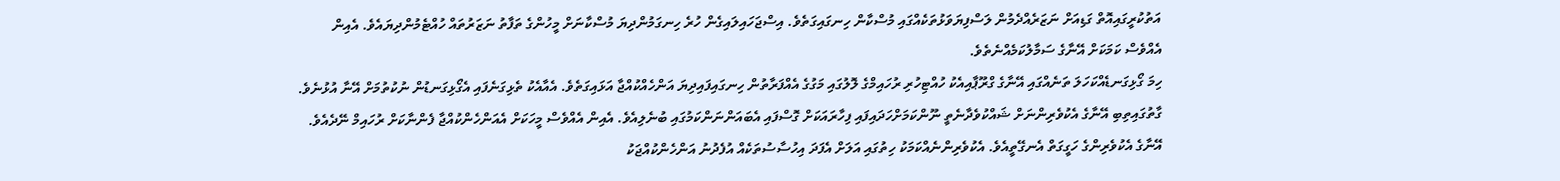އަތުކުރީގައިއޮތް ގަޑިއަށް ނަޒަރެއްދެމުން ލަސްފިޔަވަޅުތަކެއްގައި މުސްކާން ހިނގައިގަތެވެ. އިސްޖަހައިލައިގެން ހުރެ ހިނގަމުންދިޔަ މުސްކާނަށް މީހުންގެ ތަފާތު ނަޒަރުތައް ހުއްޓެމުންދިޔައެވެ. އެއިން އެއްވެސް ކަމަކަށް އޭނާގެ ސަމާލުކަމެއްނެތެވެ.
ހިމަ ގޯޅިގަނޑެއްކަހަލަ ތަނެއްގައި އޭނާގެ ގްރޫޕާއިއެކު ހުއްޓިހުރި ރުހައިމްގެ ލޮލުގައި މަގުގެ އެއްފަރާތުން ހިނގައިފައިދިޔަ އަންހެއްކުއްޖާ އަޅައިގަތެވެ. އެއާއެކު ތެޅިގަނެފައި އެގޯޅިގަނޑުން ނުކުތުމަށް އޭނާ އުޅުނެވެ. ގާތުގައިތިބި އޭނާގެ އެކުވެރިންނަށް ޝައްކުވެދާނެތީ ނޫންކަމަށްހަދައިފައި ފިހާރައަކަށް ގޮސްފައި އެބައަންނަންކަމުގައި ބުނެލިއެވެ. އެއިން އެއްވެސް މީހަކަށް އެއަންހެންކުއްޖާ ފެންނާކަށް ރުހައިމް ނޭދެއެވެ. އޭނާގެ އެކުވެރިންގެ ހަގީގަތް އެނގޭތީއެވެ. އެކުވެރިންނެއްކަމަކު ހިތުގައި އަލަށް އެފަދަ އިހުސާސުތަކެއް އުފެދުނު އަންހެންކުއްޖަކު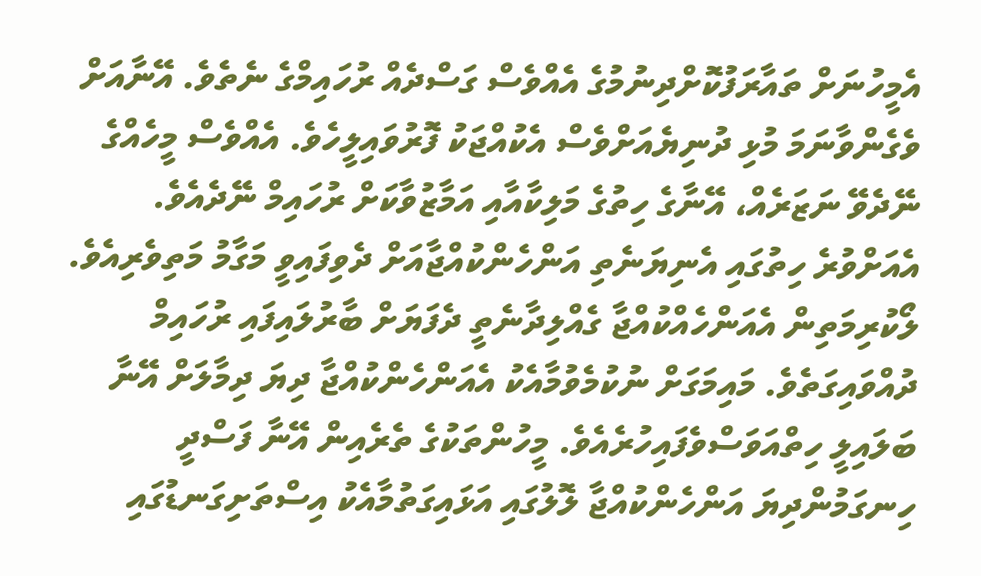އެމީހުނަށް ތައާރަފުކޮށްދިނުމުގެ އެއްވެސް ގަސްދެއް ރުހައިމްގެ ނެތެވެ. އޭނާއަށް ވެގެންވާނަމަ މުޅި ދުނިޔެއަށްވެސް އެކުއްޖަކު ފޮރުވައިލީހެވެ. އެއްވެސް މީހެއްގެ ނޭދެވޭ ނަޒަރެއް، އޭނާގެ ހިތުގެ މަލިކާއާއި އަމާޒުވާކަށް ރުހައިމް ނޭދެއެވެ. އެއަށްވުރެ ހިތުގައި އެނިޔަނެތި އަންހެންކުއްޖާއަށް ދެވިފައިވީ މަގާމު މަތިވެރިއެވެ.
ލޯކުރިމަތިން އެއަންހެއްކުއްޖާ ގެއްލިދާނެތީ ދެފަޔަށް ބާރުލައިފައި ރުހައިމް ދުއްވައިގަތެވެ. މައިމަގަށް ނުކުމެވުމާއެކު އެއަންހެންކުއްޖާ ދިޔަ ދިމާލަށް އޭނާ ބަލައިލީ ހިތްއަވަސްވެފައިހުރެއެވެ. މީހުންތަކުގެ ތެރެއިން އޭނާ ފަސްދީ ހިނގަމުންދިޔަ އަންހެންކުއްޖާ ލޮލުގައި އަޅައިގަތުމާއެކު އިސްތަށިގަނޑުގައި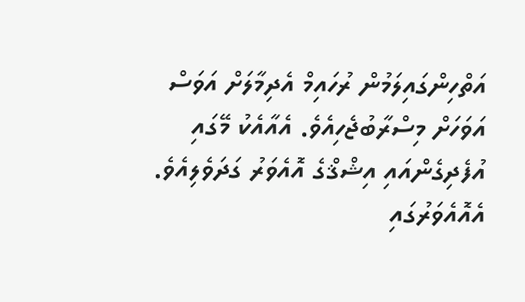އަތްހިންގައިލަމުން ރުހައިމް އެދިމާލަށް އަވަސް އަވަހަށް މިސްރާބުޖެހިއެވެ. އެއާއެކު މޭގައި އުފެދިގެންއައި އިޝްޤްގެ އޮއެވަރު ގަދަވެލިއެވެ. އެއޮއެވަރުގައި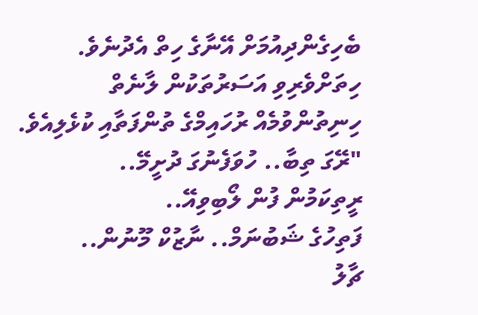ބެހިގެންދިއުމަށް އޭނާގެ ހިތް އެދުނެވެ. ހިތަށްވެރިވި އަސަރުތަކުން ލާނެތް ހިނިތުންވުމެއް ރުހައިމްގެ ތުންފަތާއި ކުޅެލިއެވެ.
"ރޭގަ ތިބާ.. ހުވަފެނުގަ ދުށީމޭ..
ރީތިކަމުން ފުން ލޯބިވިއޭ..
ފަތިހުގެ ޝަބުނަމް.. ނާޒުކް މޫނުން..
ޗާލު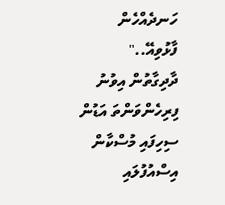ހަނދެއްހެން ފާޅުވިއޭ.."
ދާދިގާތުން އިވުނު ފިރިހެންވަންތަ އަޑުން ސިހިފައި މުސްކާން އިސްއުފުލައި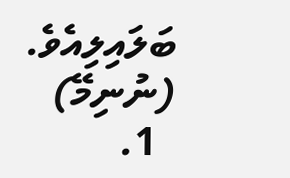ބަލައިލިއެވެ.
(ނުނިމޭ)
  1.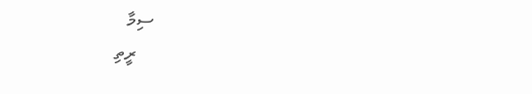ސިމާ
    ރީތި